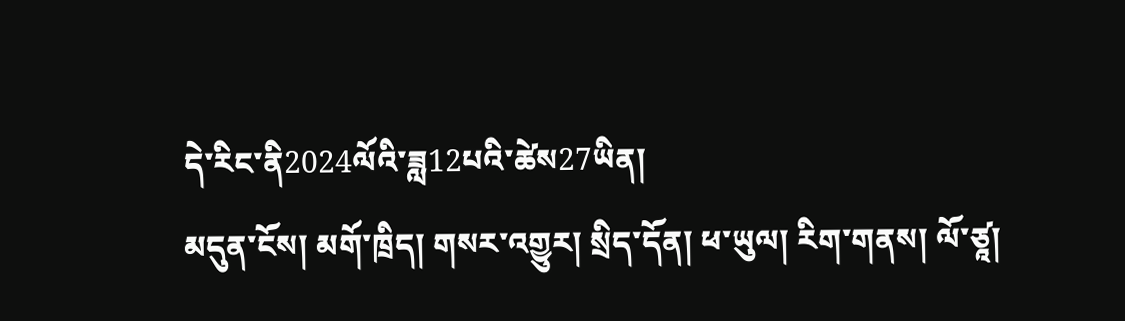དེ་རིང་ནི2024ལོའི་ཟླ12པའི་ཚེས27ཡིན།
མདུན་ངོས། མགོ་ཁྲིད། གསར་འགྱུར། སྲིད་དོན། ཕ་ཡུལ། རིག་གནས། ལོ་ཙཱ།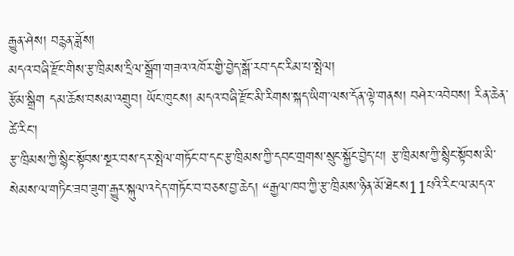རྒྱུན་ཤེས། བརྙན་ཟློས།
མདའ་བཞི་རྫོང་གིས་རྩ་ཁྲིམས་དྲིལ་སྒྲོག་གཟའ་འཁོར་གྱི་བྱེད་སྒོ་རབ་དང་རིམ་པ་སྤེལ།
རྩོམ་སྒྲིག དམ་ཆོས་བསམ་འགྲུབ། ཡོང་ཁུངས། མདའ་བཞི་རྫོང་མི་རིགས་སྐད་ཡིག་ལས་དོན་ལྟེ་གནས། བཤེར་འབེབས། རིན་ཆེན་ཚེ་རིང་།
རྩ་ཁྲིམས་ཀྱི་སྙིང་སྟོབས་སྔར་བས་དར་སྤེལ་གཏོང་བ་དང་རྩ་ཁྲིམས་ཀྱི་དབང་གྲགས་སྲུང་སྐྱོང་བྱེད་པ། རྩ་ཁྲིམས་ཀྱི་སྙིང་སྟོབས་མི་སེམས་ལ་གཏིང་ཟབ་ཟུག་རྒྱུར་སྐུལ་འདེད་གཏོང་བ་བཅས་བྱ་ཆེད། “རྒྱལ་ཁབ་ཀྱི་རྩ་ཁྲིམས་ཉིན་མོ་ཐེངས11པའི་རིང་ལ་མདའ་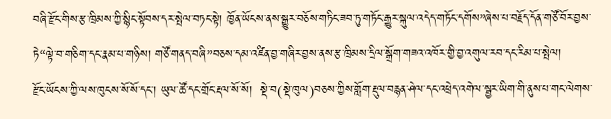བཞི་རྫོང་གིས་རྩ་ཁྲིམས་ཀྱི་སྙིང་སྟོབས་དར་སྤེལ་བཏང་སྟེ། ཁྱོན་ཡོངས་ནས་སྒྱུར་བཅོས་གཏིང་ཟབ་ཏུ་གཏོང་རྒྱུར་སྐུལ་འདེད་གཏོང་དགོས”ཞེས་པ་བརྗོད་དོན་གཙོ་བོར་བྱས་ཏེ“ལྟེ་བ་གཅིག་དང་རྣམ་པ་གཉིས། གཙོ་གནད་བཞི”བཅས་དམ་འཛིན་བྱ་གཞིར་བྱས་ནས་རྩ་ཁྲིམས་དྲིལ་སྒྲོག་གཟའ་འཁོར་གྱི་བྱ་འགུལ་རབ་དང་རིམ་པ་སྤེལ།
རྫོང་ཡོངས་ཀྱི་ལས་ཁུངས་སོ་སོ་དང་། ཡུལ་ཚོ་དང་གྲོང་རྡལ་སོ་སོ།  སྡེ་བ(སྡེ་ཁུལ)བཅས་ཀྱིས་གློག་རྡུལ་བརྙན་ཤེལ་དང་འཕྲེད་འགེལ་སྦྱར་ཡིག་གི་ནུས་པ་གང་ལེགས་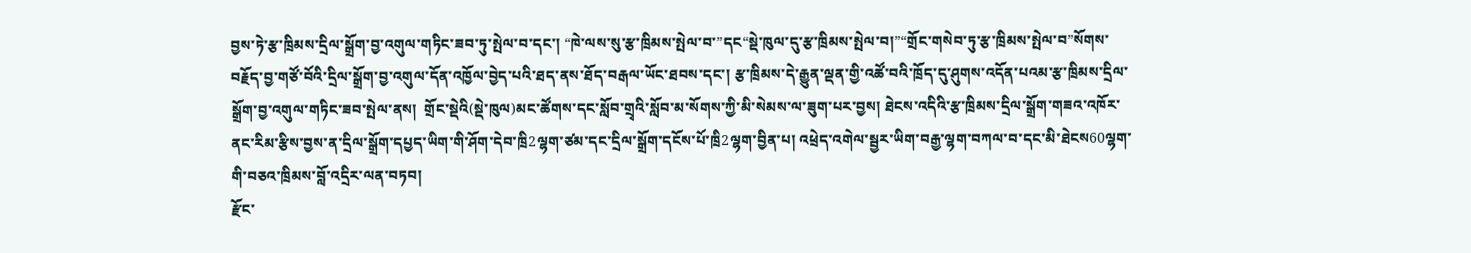བྱས་ཏེ་རྩ་ཁྲིམས་དྲིལ་སྒྲོག་བྱ་འགུལ་གཏིང་ཟབ་ཏུ་སྤེལ་བ་དང་། “ཁེ་ལས་སུ་རྩ་ཁྲིམས་སྤེལ་བ་”དང“སྡེ་ཁུལ་དུ་རྩ་ཁྲིམས་སྤེལ་བ།”“གྲོང་གསེབ་ཏུ་རྩ་ཁྲིམས་སྤེལ་བ”སོགས་བརྗོད་བྱ་གཙོ་བོའི་དྲིལ་སྒྲོག་བྱ་འགུལ་དོན་འཁྱོལ་བྱེད་པའི་ཐད་ནས་ཐོད་བརྒལ་ཡོང་ཐབས་དང་། རྩ་ཁྲིམས་དེ་རྒྱུན་ལྡན་གྱི་འཚོ་བའི་ཁྲོད་དུ་ཤུགས་འདོན་པའམ་རྩ་ཁྲིམས་དྲིལ་སྒྲོག་བྱ་འགུལ་གཏིང་ཟབ་སྤེལ་ནས།  གྲོང་སྡེའི(སྡེ་ཁུལ)མང་ཚོགས་དང་སློབ་གྲྭའི་སློབ་མ་སོགས་ཀྱི་མི་སེམས་ལ་ཟུག་པར་བྱས། ཐེངས་འདིའི་རྩ་ཁྲིམས་དྲིལ་སྒྲོག་གཟའ་འཁོར་ནང་རིམ་རྩིས་བྱས་ན་དྲིལ་སྒྲོག་དཔྱད་ཡིག་གི་ཤོག་དེབ་ཁྲི2ལྷག་ཙམ་དང་དྲིལ་སྒྲོག་དངོས་པོ་ཁྲི2ལྷག་བྱིན་པ། འཕྲེད་འགེལ་སྦྱར་ཡིག་བརྒྱ་ལྷག་བཀལ་བ་དང་མི་ཐེངས60ལྷག་གི་བཅའ་ཁྲིམས་བློ་འདྲིར་ལན་བཏབ།
རྫོང་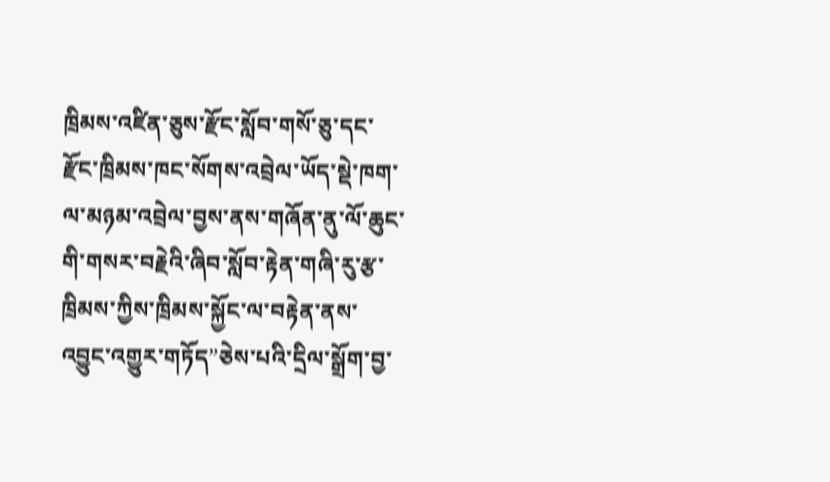ཁྲིམས་འཛིན་ཅུས་རྫོང་སློབ་གསོ་ཅུ་དང་རྫོང་ཁྲིམས་ཁང་སོགས་འབྲེལ་ཡོད་སྡེ་ཁག་ལ་མཉམ་འབྲེལ་བྱས་ནས་གཞོན་ནུ་ལོ་ཆུང་གི་གསར་བརྗེའི་ཞིབ་སློབ་རྟེན་གཞི་རུ་རྩ་ཁྲིམས་ཀྱིས་ཁྲིམས་སྐྱོང་ལ་བརྟེན་ནས་འབྱུང་འགྱུར་གཏོད”ཅེས་པའི་དྲིལ་སྒྲོག་བྱ་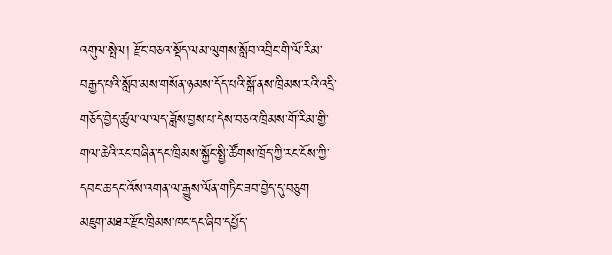འགུལ་སྤེལ། རྫོང་བཅའ་སྡོད་ལམ་ལུགས་སློབ་འབྲིང་གི་ལོ་རིམ་བརྒྱད་པའི་སློབ་མས་གསོན་ཉམས་དོད་པའི་སྒོ་ནས་ཁྲིམས་རའི་འདྲི་གཅོད་བྱེད་ཚུལ་ལ་ལད་ཟློས་བྱས་པ་དེས་བཅའ་ཁྲིམས་གོ་རིམ་གྱི་གལ་ཆེའི་རང་བཞིན་དང་ཁྲིམས་སྐྱོང་སྤྱི་ཚོགས་ཁྲོད་ཀྱི་རང་ངོས་ཀྱི་དབང་ཆ་དང་འོས་འགན་ལ་རྒྱུས་ལོན་གཏིང་ཟབ་བྱེད་དུ་བཅུག  མཇུག་མཐར་རྫོང་ཁྲིམས་ཁང་དང་ཞིབ་དཔྱོད་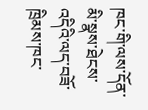ཁང་གི་ལས་དོན་མི་སྣས་ཐེངས་འདིའི་ལད་བཟོ་ཁྲིམས་ཁང་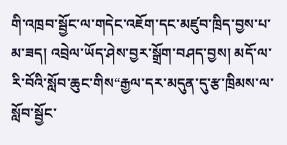གི་འཁྲབ་སྦྱོང་ལ་གདེང་འཇོག་དང་མཛུབ་ཁྲིད་བྱས་པ་མ་ཟད། འབྲེལ་ཡོད་ཤེས་བྱར་སྒྲོག་བཤད་བྱས། མདོ་ལ་རི་བོའི་སློབ་ཆུང་གིས“རྒྱལ་དར་མདུན་དུ་རྩ་ཁྲིམས་ལ་སློབ་སྦྱོང་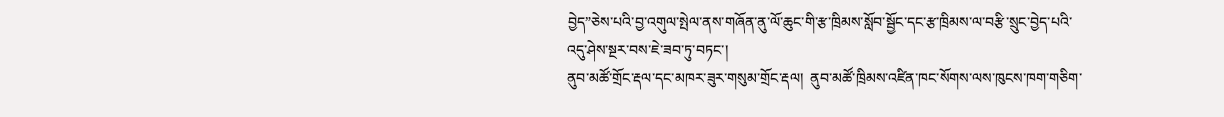བྱེད”ཅེས་པའི་བྱ་འགུལ་སྤེལ་ནས་གཞོན་ནུ་ལོ་ཆུང་གི་རྩ་ཁྲིམས་སློབ་སྦྱོང་དང་རྩ་ཁྲིམས་ལ་བརྩི་སྲུང་བྱེད་པའི་འདུ་ཤེས་སྔར་བས་ཇེ་ཟབ་ཏུ་བཏང་།
ནུབ་མཚོ་གྲོང་རྡལ་དང་མཁར་ཟུར་གསུམ་གྲོང་རྡལ།  ནུབ་མཚོ་ཁྲིམས་འཛིན་ཁང་སོགས་ལས་ཁུངས་ཁག་གཅིག་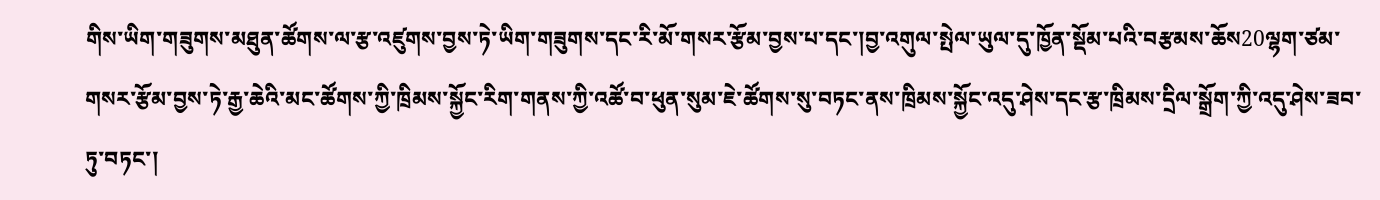གིས་ཡིག་གཟུགས་མཐུན་ཚོགས་ལ་རྩ་འཛུགས་བྱས་ཏེ་ཡིག་གཟུགས་དང་རི་མོ་གསར་རྩོམ་བྱས་པ་དང་།བྱ་འགུལ་སྤེལ་ཡུལ་དུ་ཁྱོན་སྡོམ་པའི་བརྩམས་ཆོས20ལྷག་ཙམ་གསར་རྩོམ་བྱས་ཏེ་རྒྱ་ཆེའི་མང་ཚོགས་ཀྱི་ཁྲིམས་སྐྱོང་རིག་གནས་ཀྱི་འཚོ་བ་ཕུན་སུམ་ཇེ་ཚོགས་སུ་བཏང་ནས་ཁྲིམས་སྐྱོང་འདུ་ཤེས་དང་རྩ་ཁྲིམས་དྲིལ་སྒྲོག་ཀྱི་འདུ་ཤེས་ཟབ་ཏུ་བཏང་།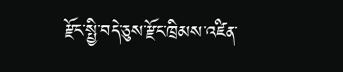རྫོང་སྤྱི་བདེ་ཅུས་རྫོང་ཁྲིམས་འཛིན་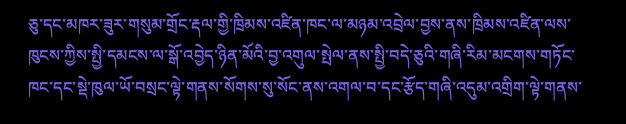ཅུ་དང་མཁར་ཟུར་གསུམ་གྲོང་རྡལ་གྱི་ཁྲིམས་འཛིན་ཁང་ལ་མཉམ་འབྲེལ་བྱས་ནས་ཁྲིམས་འཛིན་ལས་ཁུངས་ཀྱིས་སྤྱི་དམངས་ལ་སྒོ་འབྱེད་ཉིན་མོའི་བྱ་འགུལ་སྤེལ་ནས་སྤྱི་བདེ་ཅུའི་གཞི་རིམ་མངགས་གཏོང་ཁང་དང་སྡེ་ཁུལ་ཡོ་བསྲང་ལྟེ་གནས་སོགས་སུ་སོང་ནས་འགལ་བ་དང་རྩོད་གཞི་འདུམ་འགྲིག་ལྟེ་གནས་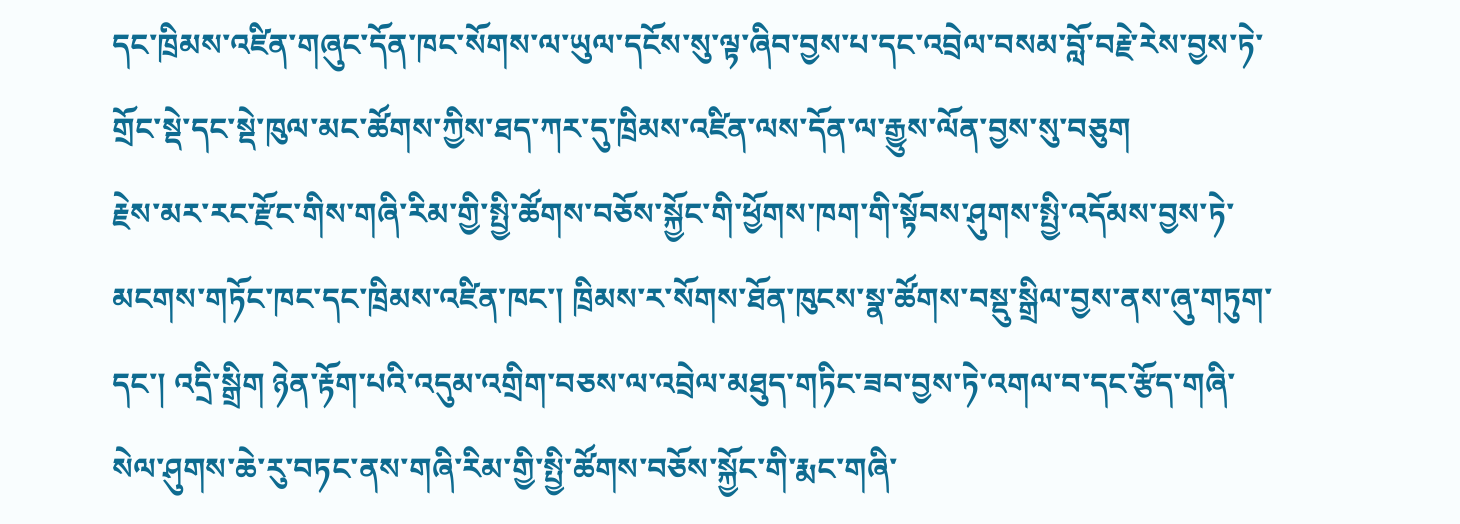དང་ཁྲིམས་འཛིན་གཞུང་དོན་ཁང་སོགས་ལ་ཡུལ་དངོས་སུ་ལྟ་ཞིབ་བྱས་པ་དང་འབྲེལ་བསམ་བློ་བརྗེ་རེས་བྱས་ཏེ་གྲོང་སྡེ་དང་སྡེ་ཁུལ་མང་ཚོགས་ཀྱིས་ཐད་ཀར་དུ་ཁྲིམས་འཛིན་ལས་དོན་ལ་རྒྱུས་ལོན་བྱས་སུ་བཅུག
རྗེས་མར་རང་རྫོང་གིས་གཞི་རིམ་གྱི་སྤྱི་ཚོགས་བཅོས་སྐྱོང་གི་ཕྱོགས་ཁག་གི་སྟོབས་ཤུགས་སྤྱི་འདོམས་བྱས་ཏེ་མངགས་གཏོང་ཁང་དང་ཁྲིམས་འཛིན་ཁང་། ཁྲིམས་ར་སོགས་ཐོན་ཁུངས་སྣ་ཚོགས་བསྡུ་སྒྲིལ་བྱས་ནས་ཞུ་གཏུག་དང་། འདྲི་སྒྲིག ཉེན་རྟོག་པའི་འདུམ་འགྲིག་བཅས་ལ་འབྲེལ་མཐུད་གཏིང་ཟབ་བྱས་ཏེ་འགལ་བ་དང་རྩོད་གཞི་སེལ་ཤུགས་ཆེ་རུ་བཏང་ནས་གཞི་རིམ་གྱི་སྤྱི་ཚོགས་བཅོས་སྐྱོང་གི་རྨང་གཞི་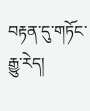བརྟན་དུ་གཏོང་རྒྱུ་རེད།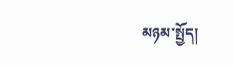མཉམ་སྤྱོད།